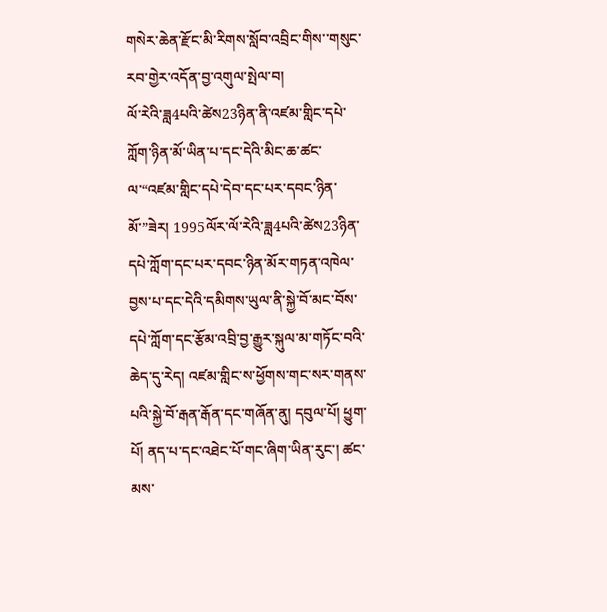གསེར་ཆེན་རྫོང་མི་རིགས་སློབ་འབྲིང་གིས་་གསུང་རབ་གྱེར་འདོན་བྱ་འགུལ་སྤེལ་བ།
ལོ་རེའི་ཟླ4པའི་ཚེས23ཉིན་ནི་འཛམ་གླིང་དཔེ་ཀློག་ཉིན་མོ་ཡིན་པ་དང་དེའི་མིང་ཆ་ཚང་ལ་“འཛམ་གླིང་དཔེ་དེབ་དང་པར་དབང་ཉིན་མོ་”ཟེར། 1995ལོར་ལོ་རེའི་ཟླ4པའི་ཚེས23ཉིན་དཔེ་ཀློག་དང་པར་དབང་ཉིན་མོར་གཏན་འཁེལ་བྱས་པ་དང་དེའི་དམིགས་ཡུལ་ནི་སྐྱེ་བོ་མང་བོས་དཔེ་ཀློག་དང་རྩོམ་འབྲི་བྱ་རྒྱུར་སྐུལ་མ་གཏོང་བའི་ཆེད་དུ་རེད། འཛམ་གླིང་ས་ཕྱོགས་གང་སར་གནས་པའི་སྐྱེ་བོ་རྒན་རྒོན་དང་གཞོན་ནུ། དབུལ་པོ། ཕྱུག་པོ། ནད་པ་དང་འཐེང་པོ་གང་ཞིག་ཡིན་རུང་། ཚང་མས་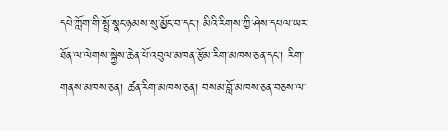དཔེ་ཀློག་གི་སྤྲོ་སྣང་ཉམས་སུ་མྱོང་བ་དང་། མིའི་རིགས་ཀྱི་ཤེས་དཔལ་ཡར་ཐོན་ལ་ལེགས་སྐྱེས་ཆེན་པོ་འབུལ་མཁན་རྩོམ་རིག་མཁས་ཅན་དང་། རིག་གནས་མཁས་ཅན། ཚན་རིག་མཁས་ཅན། བསམ་བློ་མཁས་ཅན་བཅས་ལ་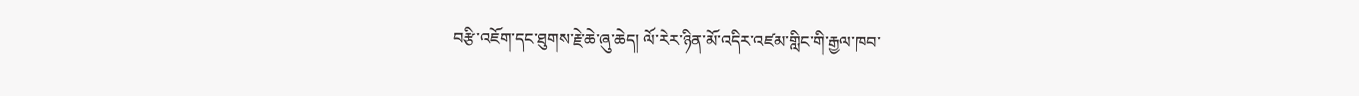བརྩི་འཇོག་དང་ཐུགས་རྗེ་ཆེ་ཞུ་ཆེད། ལོ་རེར་ཉིན་མོ་འདིར་འཛམ་གླིང་གི་རྒྱལ་ཁབ་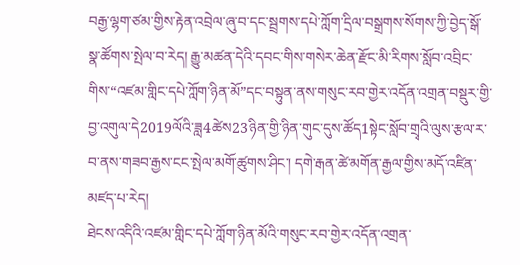བརྒྱ་ལྷག་ཙམ་གྱིས་རྟེན་འབྲེལ་ཞུ་བ་དང་སྦྲགས་དཔེ་ཀློག་དྲིལ་བསྒྲགས་སོགས་ཀྱི་བྱེད་སྒོ་སྣ་ཚོགས་སྤེལ་བ་རེད། རྒྱུ་མཚན་དེའི་དབང་གིས་གསེར་ཆེན་རྫོང་མི་རིགས་སློབ་འབྲིང་གིས་“འཛམ་གླིང་དཔེ་ཀློག་ཉིན་མོ”དང་བསྟུན་ནས་གསུང་རབ་གྱེར་འདོན་འགྲན་བསྡུར་གྱི་བྱ་འགུལ་དེ2019ལོའི་ཟླ4ཚེས23ཉིན་གྱི་ཉིན་གུང་དུས་ཚོད1སྟེང་སློབ་གྲྭའི་ལུས་རྩལ་ར་བ་ནས་གཟབ་རྒྱས་ངང་སྤེལ་མགོ་ཚུགས་ཤིང་། དགེ་རྒན་ཚེ་མགོན་རྒྱལ་གྱིས་མདོ་འཛིན་མཛད་པ་རེད།
ཐེངས་འདིའི་འཛམ་གླིང་དཔེ་ཀློག་ཉིན་མོའི་གསུང་རབ་གྱེར་འདོན་འགྲན་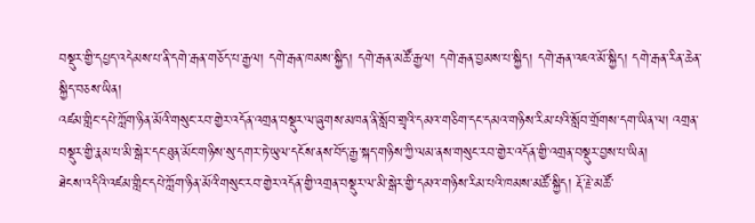བསྡུར་གྱི་དཔྱད་འདེམས་པ་ནི་དགེ་རྒན་གཅོད་པ་རྒྱལ། དགེ་རྒན་ཁམས་སྐྱིད། དགེ་རྒན་མཚོ་རྒྱལ། དགེ་རྒན་བྱམས་པ་སྐྱིད། དགེ་རྒན་འཇའ་མོ་སྐྱིད། དགེ་རྒན་རིན་ཆེན་སྐྱིད་བཅས་ཡིན།
འཛམ་གླིང་དཔེ་ཀློག་ཉིན་མོའི་གསུང་རབ་གྱེར་འདོན་འགྲན་བསྡུར་ལ་ཞུགས་མཁན་ནི་སློབ་གྲྭའི་དམའ་གཅིག་དང་དམའ་གཉིས་རིམ་པའི་སློབ་གྲོགས་དག་ཡིན་ལ། འགྲན་བསྡུར་གྱི་རྣམ་པ་མི་སྒེར་དང་ཐུན་མོང་གཉིས་སུ་དགར་ཏེ་ཡུལ་དངོས་ནས་བོད་རྒྱ་སྐད་གཉིས་ཀྱི་ལམ་ནས་གསུང་རབ་གྱེར་འདོན་གྱི་འགྲན་བསྡུར་བྱས་པ་ཡིན།
ཐེངས་འདིའི་འཛམ་གླིང་དཔེ་ཀློག་ཉིན་མོའི་གསུང་རབ་གྱེར་འདོན་གྱི་འགྲན་བསྡུར་ལ་མི་སྒེར་གྱི་དམའ་གཉིས་རིམ་པའི་ཁམས་མཚོ་སྐྱིད། རྡོ་རྗེ་མཚོ་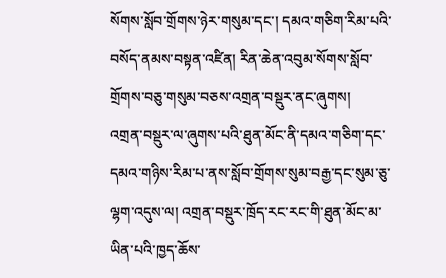སོགས་སློབ་གྲོགས་ཉེར་གསུམ་དང་། དམའ་གཅིག་རིམ་པའི་བསོད་ནམས་བསྟན་འཛིན། རིན་ཆེན་འབུམ་སོགས་སློབ་གྲོགས་བཅུ་གསུམ་བཅས་འགྲན་བསྡུར་ནང་ཞུགས།
འགྲན་བསྡུར་ལ་ཞུགས་པའི་ཐུན་མོང་ནི་དམའ་གཅིག་དང་དམའ་གཉིས་རིམ་པ་ནས་སློབ་གྲོགས་སུམ་བརྒྱ་དང་སུམ་ཅུ་ལྷག་འདུས་ལ། འགྲན་བསྡུར་ཁྲོད་རང་རང་གི་ཐུན་མོང་མ་ཡིན་པའི་ཁྱད་ཆོས་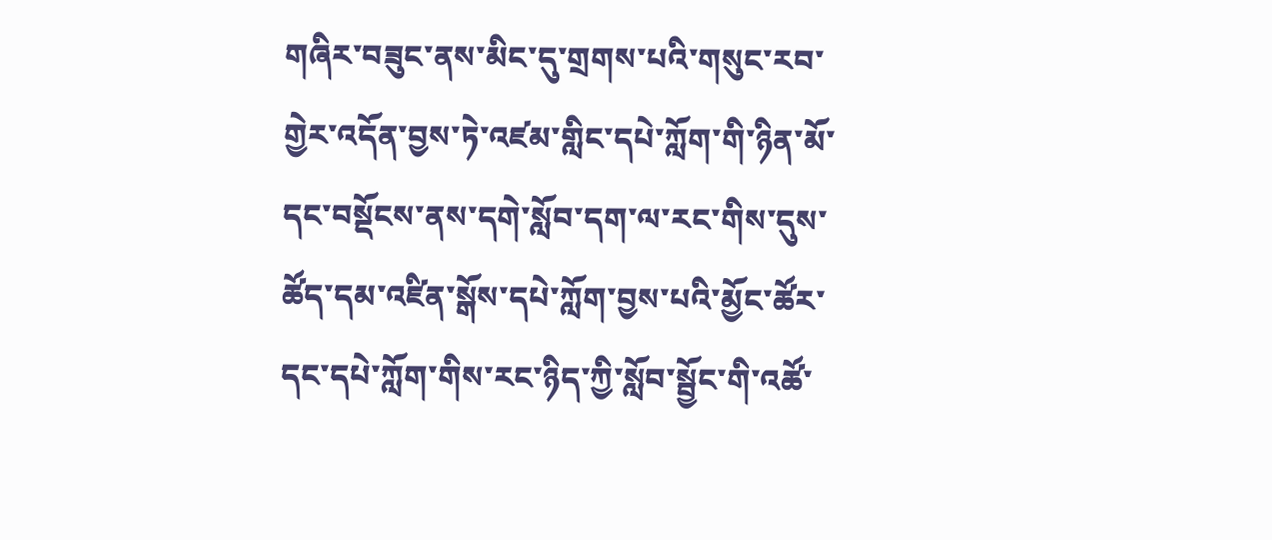གཞིར་བཟུང་ནས་མིང་དུ་གྲགས་པའི་གསུང་རབ་གྱེར་འདོན་བྱས་ཏེ་འཛམ་གླིང་དཔེ་ཀློག་གི་ཉིན་མོ་དང་བསྡོངས་ནས་དགེ་སློབ་དག་ལ་རང་གིས་དུས་ཚོད་དམ་འཛིན་སྒོས་དཔེ་ཀློག་བྱས་པའི་མྱོང་ཚོར་དང་དཔེ་ཀློག་གིས་རང་ཉིད་ཀྱི་སློབ་སྦྱོང་གི་འཚོ་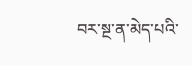བར་སྔ་ན་མེད་པའི་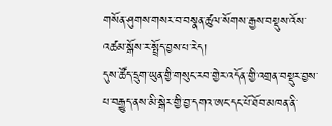གསོན་ཤུགས་གསར་བ་བསྣན་ཚུལ་སོགས་རྒྱས་བསྡུས་འོས་འཚམ་སྒོས་ར་སྤྲོད་བྱས་པ་རེད།
དུས་ཚོད་དྲུག་ཡུན་གྱི་གསུང་རབ་གྱེར་འདོན་གྱི་འགྲན་བསྡུར་བྱས་པ་བརྒྱུད་ནས་མི་སྒེར་གྱི་བྱ་དགའ་ཨང་དང་པོ་ཐོབ་མཁན་ནི་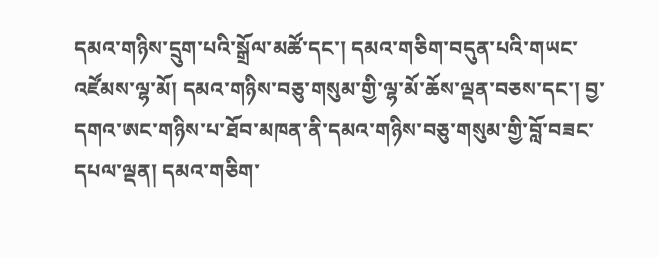དམའ་གཉིས་དྲུག་པའི་སྒྲོལ་མཚོ་དང་། དམའ་གཅིག་བདུན་པའི་གཡང་འཛོམས་ལྷ་མོ། དམའ་གཉིས་བཅུ་གསུམ་གྱི་ལྷ་མོ་ཆོས་ལྡན་བཅས་དང་། བྱ་དགའ་ཨང་གཉིས་པ་ཐོབ་མཁན་ནི་དམའ་གཉིས་བཅུ་གསུམ་གྱི་བློ་བཟང་དཔལ་ལྡན། དམའ་གཅིག་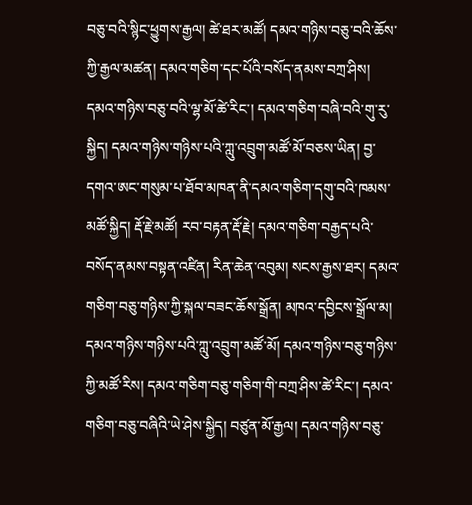བཅུ་བའི་སྙིང་ཕྱུགས་རྒྱལ། ཚེ་ཐར་མཚོ། དམའ་གཉིས་བཅུ་བའི་ཆོས་ཀྱི་རྒྱལ་མཚན། དམའ་གཅིག་དང་པོའི་བསོད་ནམས་བཀྲ་ཤིས། དམའ་གཉིས་བཅུ་བའི་ལྷ་མོ་ཚེ་རིང་། དམའ་གཅིག་བཞི་བའི་གུ་རུ་སྐྱིད། དམའ་གཉིས་གཉིས་པའི་ཀླུ་འབྲུག་མཚོ་མོ་བཅས་ཡིན། བྱ་དགའ་ཨང་གསུམ་པ་ཐོབ་མཁན་ནི་དམའ་གཅིག་དགུ་བའི་ཁམས་མཚོ་སྐྱིད། རྡོ་རྗེ་མཚོ། རབ་བརྟན་རྡོ་རྗེ། དམའ་གཅིག་བརྒྱད་པའི་བསོད་ནམས་བསྟན་འཛིན། རིན་ཆེན་འབུམ། སངས་རྒྱས་ཐར། དམའ་གཅིག་བཅུ་གཉིས་ཀྱི་སྐལ་བཟང་ཆོས་སྒྲོན། མཁའ་དབྱིངས་སྒྲོལ་མ། དམའ་གཉིས་གཉིས་པའི་ཀླུ་འབྲུག་མཚོ་མོ། དམའ་གཉིས་བཅུ་གཉིས་ཀྱི་མཚོ་རིས། དམའ་གཅིག་བཅུ་གཅིག་གི་བཀྲ་ཤིས་ཚེ་རིང་། དམའ་གཅིག་བཅུ་བཞིའི་ཡེ་ཤེས་སྐྱིད། བཙུན་མོ་རྒྱལ། དམའ་གཉིས་བཅུ་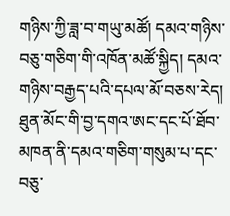གཉིས་ཀྱི་ཟླ་བ་གཡུ་མཚོ། དམའ་གཉིས་བཅུ་གཅིག་གི་འཁོན་མཚོ་སྐྱིད། དམའ་གཉིས་བརྒྱད་པའི་དཔལ་མོ་བཅས་རེད།
ཐུན་མོང་གི་བྱ་དགའ་ཨང་དང་པོ་ཐོབ་མཁན་ནི་དམའ་གཅིག་གསུམ་པ་དང་བཅུ་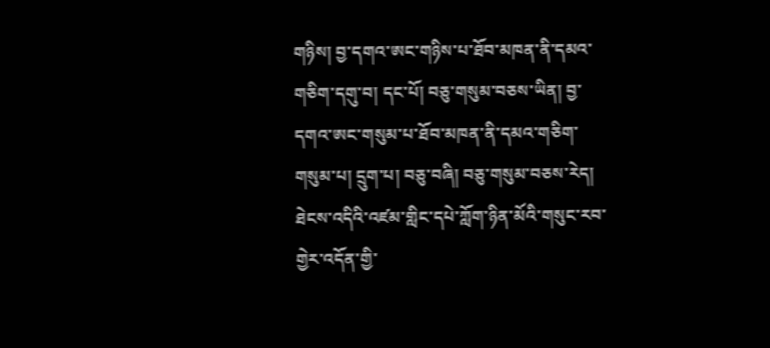གཉིས། བྱ་དགའ་ཨང་གཉིས་པ་ཐོབ་མཁན་ནི་དམའ་གཅིག་དགུ་བ། དང་པོ། བཅུ་གསུམ་བཅས་ཡིན། བྱ་དགའ་ཨང་གསུམ་པ་ཐོབ་མཁན་ནི་དམའ་གཅིག་གསུམ་པ། དྲུག་པ། བཅུ་བཞི། བཅུ་གསུམ་བཅས་རེད།
ཐེངས་འདིའི་འཛམ་གླིང་དཔེ་ཀློག་ཉིན་མོའི་གསུང་རབ་གྱེར་འདོན་གྱི་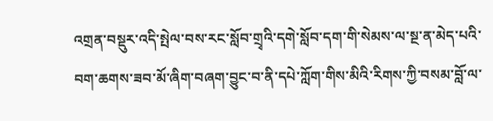འགྲན་བསྡུར་འདི་སྤེལ་བས་རང་སློབ་གྲྭའི་དགེ་སློབ་དག་གི་སེམས་ལ་སྔ་ན་མེད་པའི་བག་ཆགས་ཟབ་མོ་ཞིག་བཞག་བྱུང་བ་ནི་དཔེ་ཀློག་གིས་མིའི་རིགས་ཀྱི་བསམ་བློ་ལ་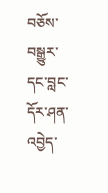བཅོས་བསྒྱུར་དང་བླང་དོར་ཤན་འབྱེད་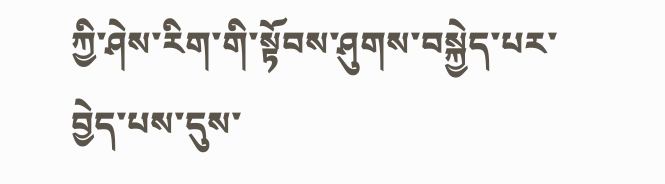ཀྱི་ཤེས་རིག་གི་སྟོབས་ཤུགས་བསྐྱེད་པར་བྱེད་པས་དུས་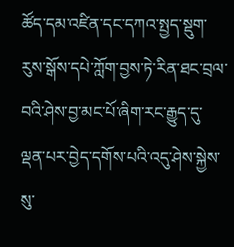ཚོད་དམ་འཛིན་དང་དཀའ་སྤྱད་སྡུག་རུས་སྒོས་དཔེ་ཀློག་བྱས་ཏེ་རིན་ཐང་བྲལ་བའི་ཤེས་བྱ་མང་པོ་ཞིག་རང་རྒྱུད་དུ་ལྡན་པར་བྱེད་དགོས་པའི་འདུ་ཤེས་སྐྱེས་སུ་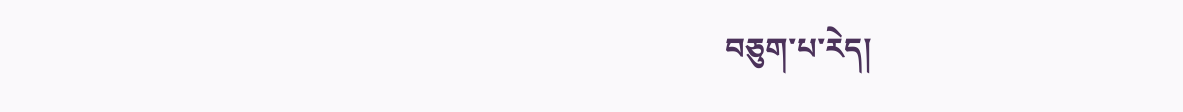བཅུག་པ་རེད།